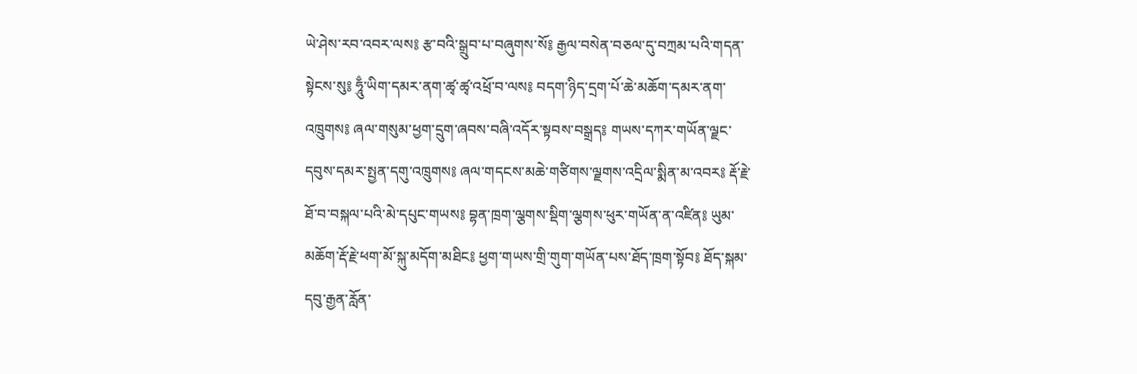ཡེ་ཤེས་རབ་འབར་ལས༔ རྩ་བའི་སྒྲུབ་པ་བཞུགས་སོ༔ རྒྱལ་བསེན་བཅལ་དུ་བཀྲམ་པའི་གདན་སྟེངས་སུ༔ ཧཱུྃ་ཡིག་དམར་ནག་ཚྭ་ཚྭ་འཕྲོ་བ་ལས༔ བདག་ཉིད་དྲག་པོ་ཆེ་མཆོག་དམར་ནག་འཁྲུགས༔ ཞལ་གསུམ་ཕྱག་དྲུག་ཞབས་བཞི་འདོར་སྟབས་བསྒྲད༔ གཡས་དཀར་གཡོན་ལྗང་དབུས་དམར་སྤྱན་དགུ་འཁྲུགས༔ ཞལ་གདངས་མཆེ་གཙིགས་ལྗགས་འདྲིལ་སྨིན་མ་འབར༔ རྡོ་རྗེ་ཐོ་བ་བསྐལ་པའི་མེ་དཔུང་གཡས༔ བྷན་ཁྲག་ལྕགས་སྡིག་ལྕགས་ཕུར་གཡོན་ན་འཛིན༔ ཡུམ་མཆོག་རྡོ་རྗེ་ཕག་མོ་སྐུ་མདོག་མཐིང༔ ཕྱག་གཡས་གྲི་གུག་གཡོན་པས་ཐོད་ཁྲག་སྟོབ༔ ཐོད་སྐམ་དབུ་རྒྱན་རློན་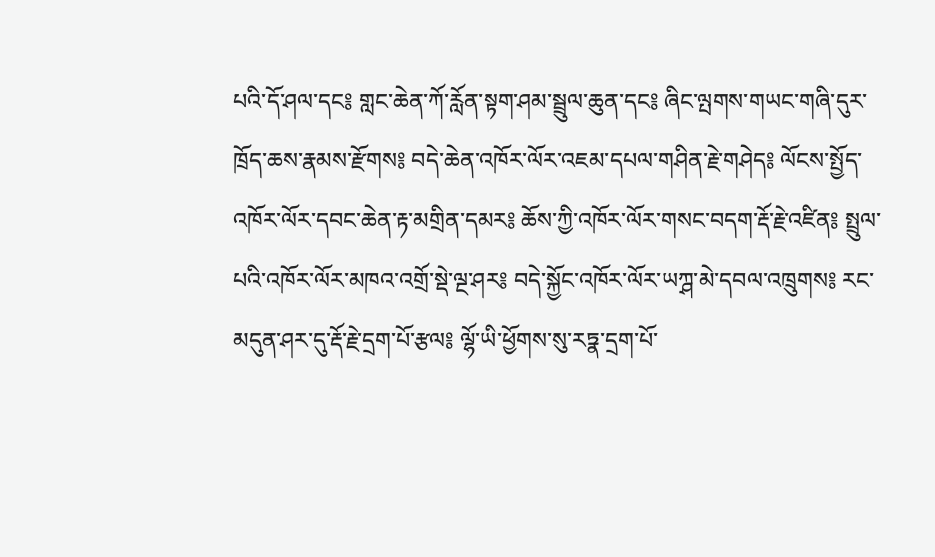པའི་དོ་ཤལ་དང༔ གླང་ཆེན་ཀོ་རློན་སྟག་ཤམ་སྦྲུལ་ཆུན་དང༔ ཞིང་ལྤགས་གཡང་གཞི་དུར་ཁྲོད་ཆས་རྣམས་རྫོགས༔ བདེ་ཆེན་འཁོར་ལོར་འཇམ་དཔལ་གཤིན་རྗེ་གཤེད༔ ལོངས་སྤྱོད་འཁོར་ལོར་དབང་ཆེན་རྟ་མགྲིན་དམར༔ ཆོས་ཀྱི་འཁོར་ལོར་གསང་བདག་རྡོ་རྗེ་འཛིན༔ སྤྲུལ་པའི་འཁོར་ལོར་མཁའ་འགྲོ་སྡེ་ལྔ་ཤར༔ བདེ་སྐྱོང་འཁོར་ལོར་ཡཀྴ་མེ་དབལ་འཁྲུགས༔ རང་མདུན་ཤར་དུ་རྡོ་རྗེ་དྲག་པོ་རྩལ༔ ལྷོ་ཡི་ཕྱོགས་སུ་རཏྣ་དྲག་པོ་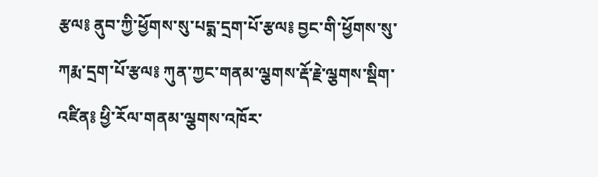རྩལ༔ ནུབ་ཀྱི་ཕྱོགས་སུ་པདྨ་དྲག་པོ་རྩལ༔ བྱང་གི་ཕྱོགས་སུ་ཀརྨ་དྲག་པོ་རྩལ༔ ཀུན་ཀྱང་གནམ་ལྕགས་རྡོ་རྗེ་ལྕགས་སྡིག་འཛིན༔ ཕྱི་རོལ་གནམ་ལྕགས་འཁོར་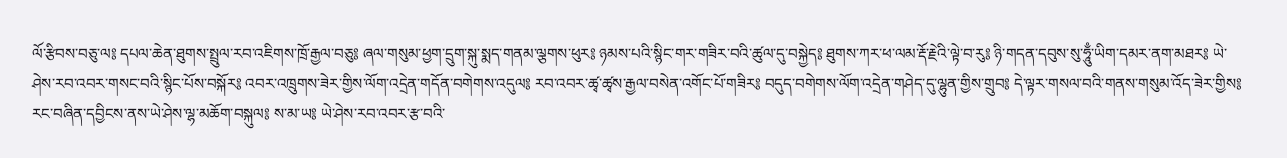ལོ་རྩིབས་བཅུ་ལ༔ དཔལ་ཆེན་ཐུགས་སྤྲུལ་རབ་འཇིགས་ཁྲོ་རྒྱལ་བཅུ༔ ཞལ་གསུམ་ཕྱག་དྲུག་སྐུ་སྨད་གནམ་ལྕགས་ཕུར༔ ཉམས་པའི་སྙིང་གར་གཟིར་བའི་ཚུལ་དུ་བསྐྱེད༔ ཐུགས་ཀར་ཕ་ལམ་རྡོ་རྗེའི་ལྟེ་བ་རུ༔ ཉི་གདན་དབུས་སུ་ཧཱུྃ་ཡིག་དམར་ནག་མཐར༔ ཡེ་ཤེས་རབ་འབར་གསང་བའི་སྙིང་པོས་བསྐོར༔ འབར་འཁྲུགས་ཟེར་གྱིས་ལོག་འདྲེན་གདོན་བགེགས་འདུལ༔ རབ་འབར་ཚྭ་ཚྭས་རྒྱལ་བསེན་འགོང་པོ་གཟིར༔ བདུད་བགེགས་ལོག་འདྲེན་གཤེད་དུ་ལྷུན་གྱིས་གྲུབ༔ དེ་ལྟར་གསལ་བའི་གནས་གསུམ་འོད་ཟེར་གྱིས༔ རང་བཞིན་དབྱིངས་ནས་ཡེ་ཤེས་ལྷ་མཆོག་བསྐུལ༔ ས་མ་ཡ༔ ཡེ་ཤེས་རབ་འབར་རྩ་བའི་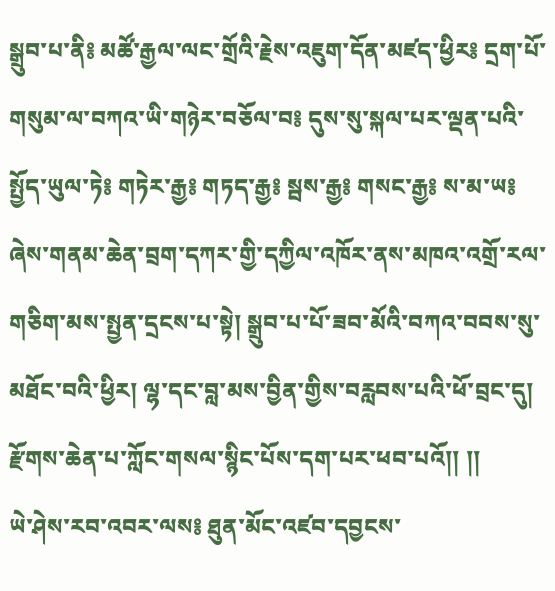སྒྲུབ་པ་ནི༔ མཚོ་རྒྱལ་ལང་གྲོའི་རྗེས་འཇུག་དོན་མཛད་ཕྱིར༔ དྲག་པོ་གསུམ་ལ་བཀའ་ཡི་གཉེར་བཅོལ་བ༔ དུས་སུ་སྐལ་པར་ལྡན་པའི་སྤྱོད་ཡུལ་ཏེ༔ གཏེར་རྒྱ༔ གཏད་རྒྱ༔ སྦས་རྒྱ༔ གསང་རྒྱ༔ ས་མ་ཡ༔ ཞེས་གནམ་ཆེན་བྲག་དཀར་གྱི་དཀྱིལ་འཁོར་ནས་མཁའ་འགྲོ་རལ་གཅིག་མས་སྤྱན་དྲངས་པ་སྟེ། སྒྲུབ་པ་པོ་ཟབ་མོའི་བཀའ་བབས་སུ་མཐོང་བའི་ཕྱིར། ལྷ་དང་བླ་མས་བྱིན་གྱིས་བརླབས་པའི་ཕོ་བྲང་དུ། རྫོགས་ཆེན་པ་ཀློང་གསལ་སྙིང་པོས་དག་པར་ཕབ་པའོ།། །།
ཡེ་ཤེས་རབ་འབར་ལས༔ ཐུན་མོང་འཛབ་དབྱངས་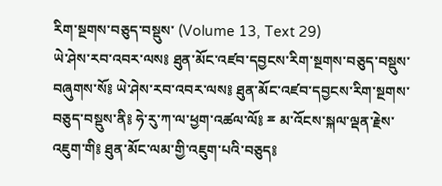རིག་སྔགས་བཅུད་བསྡུས་ (Volume 13, Text 29)
ཡེ་ཤེས་རབ་འབར་ལས༔ ཐུན་མོང་འཛབ་དབྱངས་རིག་སྔགས་བཅུད་བསྡུས་བཞུགས་སོ༔ ཡེ་ཤེས་རབ་འབར་ལས༔ ཐུན་མོང་འཛབ་དབྱངས་རིག་སྔགས་བཅུད་བསྡུས་ནི༔ ཧེ་རུ་ཀ་ལ་ཕྱག་འཚལ་ལོ༔ ྈ མ་འོངས་སྐལ་ལྡན་རྗེས་འཇུག་གི༔ ཐུན་མོང་ལམ་གྱི་འཇུག་པའི་བཅུད༔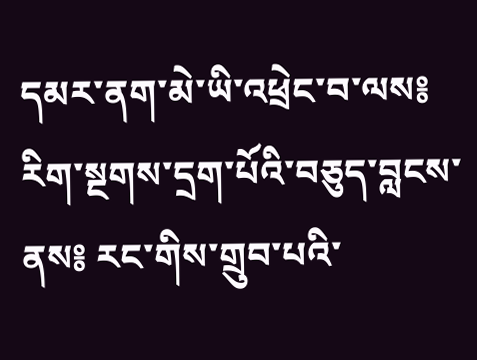དམར་ནག་མེ་ཡི་འཕྲེང་བ་ལས༔ རིག་སྔགས་དྲག་པོའི་བཅུད་བླངས་ནས༔ རང་གིས་གྲུབ་པའི་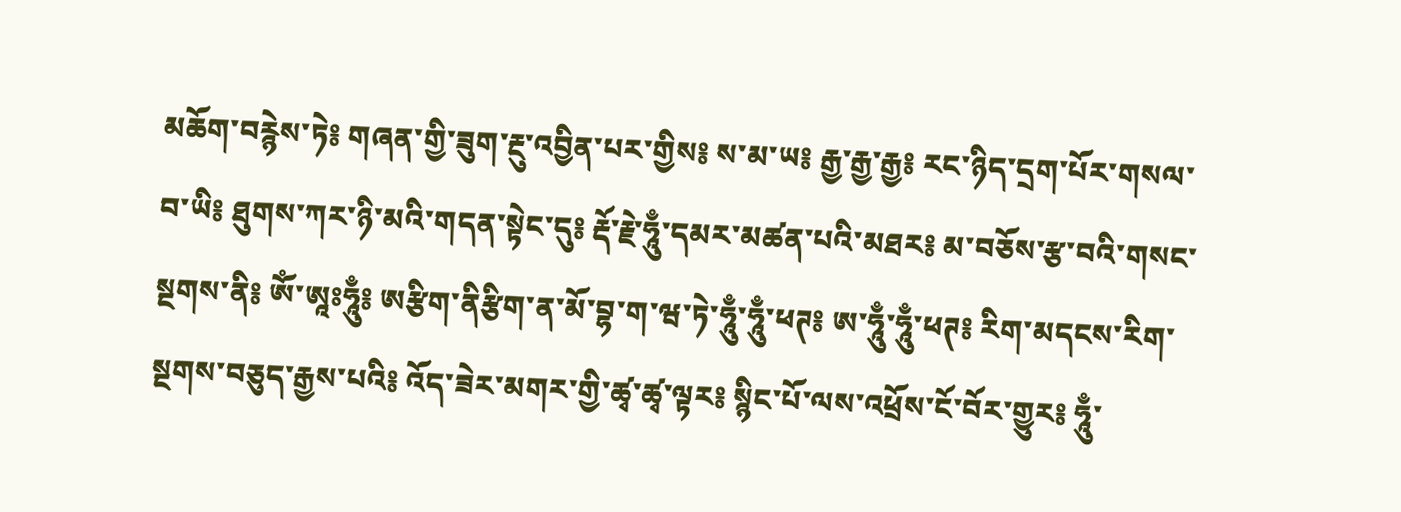མཆོག་བརྙེས་ཏེ༔ གཞན་གྱི་ཟུག་རྔུ་འབྱིན་པར་གྱིས༔ ས་མ་ཡ༔ རྒྱ་རྒྱ་རྒྱ༔ རང་ཉིད་དྲག་པོར་གསལ་བ་ཡི༔ ཐུགས་ཀར་ཉི་མའི་གདན་སྟེང་དུ༔ རྡོ་རྗེ་ཧཱུྃ་དམར་མཚན་པའི་མཐར༔ མ་བཅོས་རྩ་བའི་གསང་སྔགས་ནི༔ ཨོཾ་ཨཱཿཧཱུྃ༔ ཨརྩིག་ནིརྩིག་ན་མོ་བྷ་ག་ཝ་ཏེ་ཧཱུྃ་ཧཱུྃ་ཕཊ༔ ཨ་ཧཱུྃ་ཧཱུྃ་ཕཊ༔ རིག་མདངས་རིག་སྔགས་བཅུད་རྒྱས་པའི༔ འོད་ཟེར་མགར་གྱི་ཚྭ་ཚྭ་ལྟར༔ སྙིང་པོ་ལས་འཕྲོས་ངོ་བོར་གྱུར༔ ཧཱུྃ་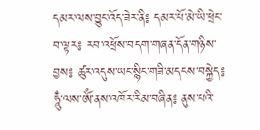དམར་ལས་བྱུང་འོད་ཟེར་ནི༔ དམར་པོ་མེ་ཡི་ཕྲེང་བ་ལྟར༔ རབ་འཕྲོས་བདག་གཞན་དོན་གཉིས་བྱས༔ ཚུར་འདུས་ཡང་སྙིང་གཟི་མདངས་བསྐྱེད༔ ཧཱུྃ་ལས་ཨོཾ་ནས་འཁོར་རིམ་བཞིན༔ ནུས་པའི་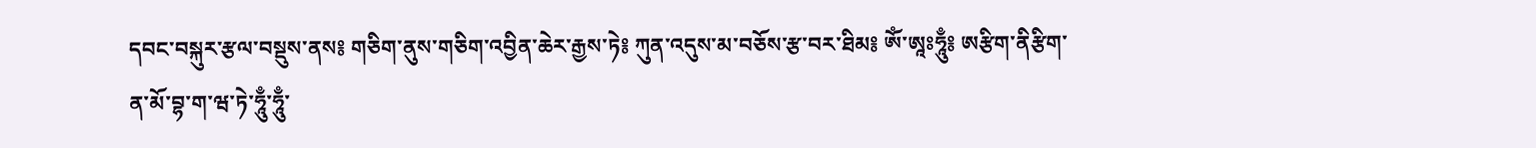དབང་བསྐུར་རྩལ་བསྡུས་ནས༔ གཅིག་ནུས་གཅིག་འབྱིན་ཆེར་རྒྱས་ཏེ༔ ཀུན་འདུས་མ་བཅོས་རྩ་བར་ཐིམ༔ ཨོཾ་ཨཱཿཧཱུྃ༔ ཨརྩིག་ནིརྩིག་ན་མོ་བྷ་ག་ཝ་ཏེ་ཧཱུྃ་ཧཱུྃ་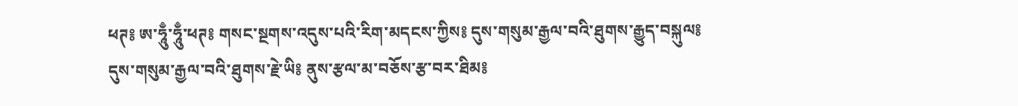ཕཊ༔ ཨ་ཧཱུྃ་ཧཱུྃ་ཕཊ༔ གསང་སྔགས་འདུས་པའི་རིག་མདངས་ཀྱིས༔ དུས་གསུམ་རྒྱལ་བའི་ཐུགས་རྒྱུད་བསྐུལ༔ དུས་གསུམ་རྒྱལ་བའི་ཐུགས་རྗེ་ཡི༔ ནུས་རྩལ་མ་བཅོས་རྩ་བར་ཐིམ༔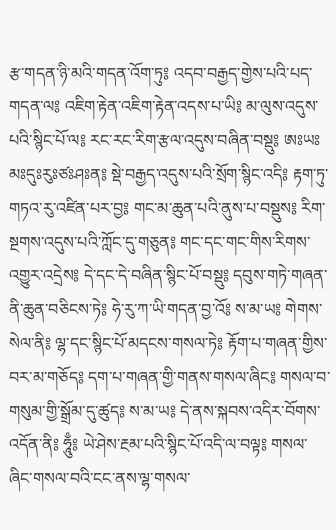རྩ་གདན་ཉི་མའི་གདན་འོག་ཏུ༔ འདབ་བརྒྱད་གྱེས་པའི་པད་གདན་ལ༔ འཇིག་རྟེན་འཇིག་རྟེན་འདས་པ་ཡི༔ མ་ལུས་འདུས་པའི་སྙིང་པོ་ལ༔ རང་རང་རིག་རྩལ་འདུས་བཞིན་བསྡུ༔ ཨཿཡཿམཿདུཿརུཿཙཿཤཿན༔ སྡེ་བརྒྱད་འདུས་པའི་སྲོག་སྙིང་འདི༔ རྟག་ཏུ་གཏའ་རུ་འཛིན་པར་བྱ༔ གང་མ་ཆུན་པའི་ནུས་པ་བསྡུས༔ རིག་སྔགས་འདུས་པའི་ཀློང་དུ་གཅུན༔ གང་དང་གང་གིས་རིགས་འགྱུར་འདྲེས༔ དེ་དང་དེ་བཞིན་སྙིང་པོ་བསྡུ༔ དབུས་གཏེ་གཞན་ནི་ཆུན་བཅིངས་ཏེ༔ ཧེ་རུ་ཀ་ཡི་གདན་བྱ་འོ༔ ས་མ་ཡ༔ གེགས་སེལ་ནི༔ ལྷ་དང་སྙིང་པོ་མདངས་གསལ་ཏེ༔ རྟོག་པ་གཞན་གྱིས་བར་མ་གཅོད༔ དག་པ་གཞན་གྱི་གནས་གསལ་ཞིང༔ གསལ་བ་གསུམ་གྱི་སྒྲོམ་དུ་ཚུད༔ ས་མ་ཡ༔ དེ་ནས་སྐབས་འདིར་བོགས་འདོན་ནི༔ ཧཱུྃ༔ ཡེ་ཤེས་རྔམ་པའི་སྙིང་པོ་འདི་ལ་བལྟ༔ གསལ་ཞིང་གསལ་བའི་ངང་ནས་ལྷ་གསལ་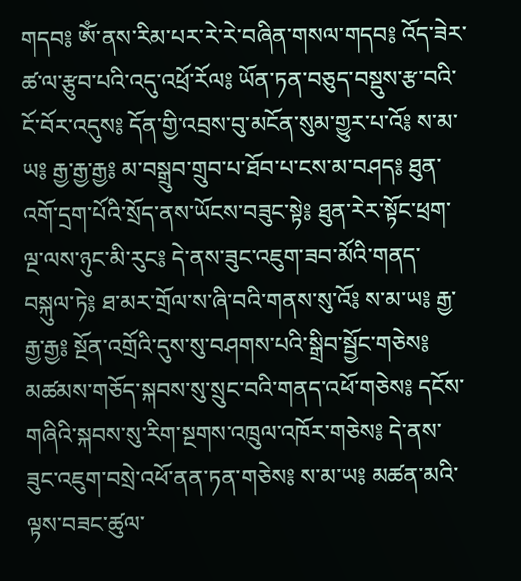གདབ༔ ཨོཾ་ནས་རིམ་པར་རེ་རེ་བཞིན་གསལ་གདབ༔ འོད་ཟེར་ཚ་ལ་རྩུབ་པའི་འདུ་འཕྲོ་རོལ༔ ཡོན་ཏན་བཅུད་བསྡུས་རྩ་བའི་ངོ་བོར་འདུས༔ དོན་གྱི་འབྲས་བུ་མངོན་སུམ་གྱུར་པ་འོ༔ ས་མ་ཡ༔ རྒྱ་རྒྱ་རྒྱ༔ མ་བསྒྲུབ་གྲུབ་པ་ཐོབ་པ་ངས་མ་བཤད༔ ཐུན་འགོ་དྲག་པོའི་སྲོད་ནས་ཡོངས་བཟུང་སྟེ༔ ཐུན་རེར་སྟོང་ཕྲག་ལྔ་ལས་ཉུང་མི་རུང༔ དེ་ནས་ཟུང་འཇུག་ཟབ་མོའི་གནད་བསྐུལ་ཏེ༔ ཐ་མར་གྲོལ་ས་ཞི་བའི་གནས་སུ་འོ༔ ས་མ་ཡ༔ རྒྱ་རྒྱ་རྒྱ༔ སྔོན་འགྲོའི་དུས་སུ་བཤགས་པའི་སྒྲིབ་སྦྱོང་གཅེས༔ མཚམས་གཅོད་སྐབས་སུ་སྲུང་བའི་གནད་འཕོ་གཅེས༔ དངོས་གཞིའི་སྐབས་སུ་རིག་སྔགས་འཁྲུལ་འཁོར་གཅེས༔ དེ་ནས་ཟུང་འཇུག་བསྲེ་འཕོ་ནན་ཏན་གཅེས༔ ས་མ་ཡ༔ མཚན་མའི་ལྟས་བཟང་ཚུལ་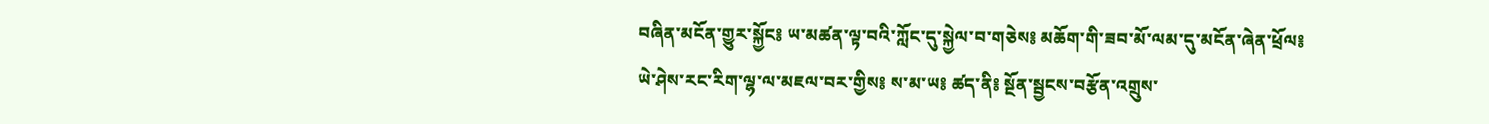བཞིན་མངོན་གྱུར་སྐྱོང༔ ཡ་མཚན་ལྟ་བའི་ཀློང་དུ་སྐྱེལ་བ་གཅེས༔ མཆོག་གི་ཟབ་མོ་ལམ་དུ་མངོན་ཞེན་ཕྲོལ༔ ཡེ་ཤེས་རང་རིག་ལྷ་ལ་མཇལ་བར་གྱིས༔ ས་མ་ཡ༔ ཚད་ནི༔ སྔོན་སྦྱངས་བརྩོན་འགྲུས་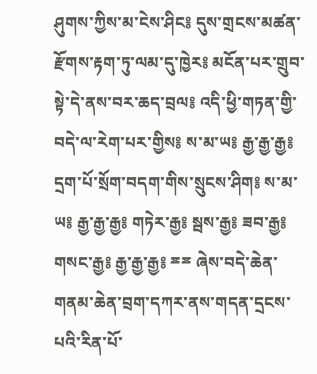ཤུགས་ཀྱིས་མ་ངེས་ཤིང༔ དུས་གྲངས་མཚན་རྫོགས་རྟག་ཏུ་ལམ་དུ་ཁྱེར༔ མངོན་པར་གྲུབ་སྟེ་དེ་ནས་བར་ཆད་བྲལ༔ འདི་ཕྱི་གཏན་གྱི་བདེ་ལ་རེག་པར་གྱིས༔ ས་མ་ཡ༔ རྒྱ་རྒྱ་རྒྱ༔ དྲག་པོ་སྲོག་བདག་གིས་སྲུངས་ཤིག༔ ས་མ་ཡ༔ རྒྱ་རྒྱ་རྒྱ༔ གཏེར་རྒྱ༔ སྦས་རྒྱ༔ ཟབ་རྒྱ༔ གསང་རྒྱ༔ རྒྱ་རྒྱ་རྒྱ༔ ྈྈ ཞེས་བདེ་ཆེན་གནམ་ཆེན་བྲག་དཀར་ནས་གདན་དྲངས་པའི་རིན་པོ་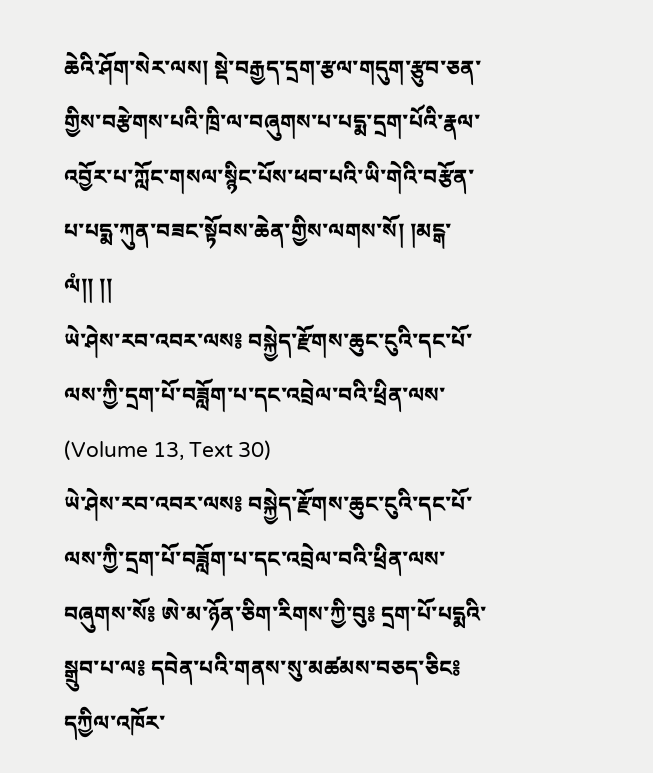ཆེའི་ཤོག་སེར་ལས། སྡེ་བརྒྱད་དྲག་རྩལ་གདུག་རྩུབ་ཅན་གྱིས་བརྩེགས་པའི་ཁྲི་ལ་བཞུགས་པ་པདྨ་དྲག་པོའི་རྣལ་འབྱོར་པ་ཀློང་གསལ་སྙིང་པོས་ཕབ་པའི་ཡི་གེའི་བརྩོན་པ་པདྨ་ཀུན་བཟང་སྟོབས་ཆེན་གྱིས་ལགས་སོ། །མངྒ་ལཾ།། །།
ཡེ་ཤེས་རབ་འབར་ལས༔ བསྐྱེད་རྫོགས་ཆུང་ངུའི་དང་པོ་ལས་ཀྱི་དྲག་པོ་བཟློག་པ་དང་འབྲེལ་བའི་ཕྲིན་ལས་ (Volume 13, Text 30)
ཡེ་ཤེས་རབ་འབར་ལས༔ བསྐྱེད་རྫོགས་ཆུང་ངུའི་དང་པོ་ལས་ཀྱི་དྲག་པོ་བཟློག་པ་དང་འབྲེལ་བའི་ཕྲིན་ལས་བཞུགས་སོ༔ ཨེ་མ་ཉོན་ཅིག་རིགས་ཀྱི་བུ༔ དྲག་པོ་པདྨའི་སྒྲུབ་པ་ལ༔ དབེན་པའི་གནས་སུ་མཚམས་བཅད་ཅིང༔ དཀྱིལ་འཁོར་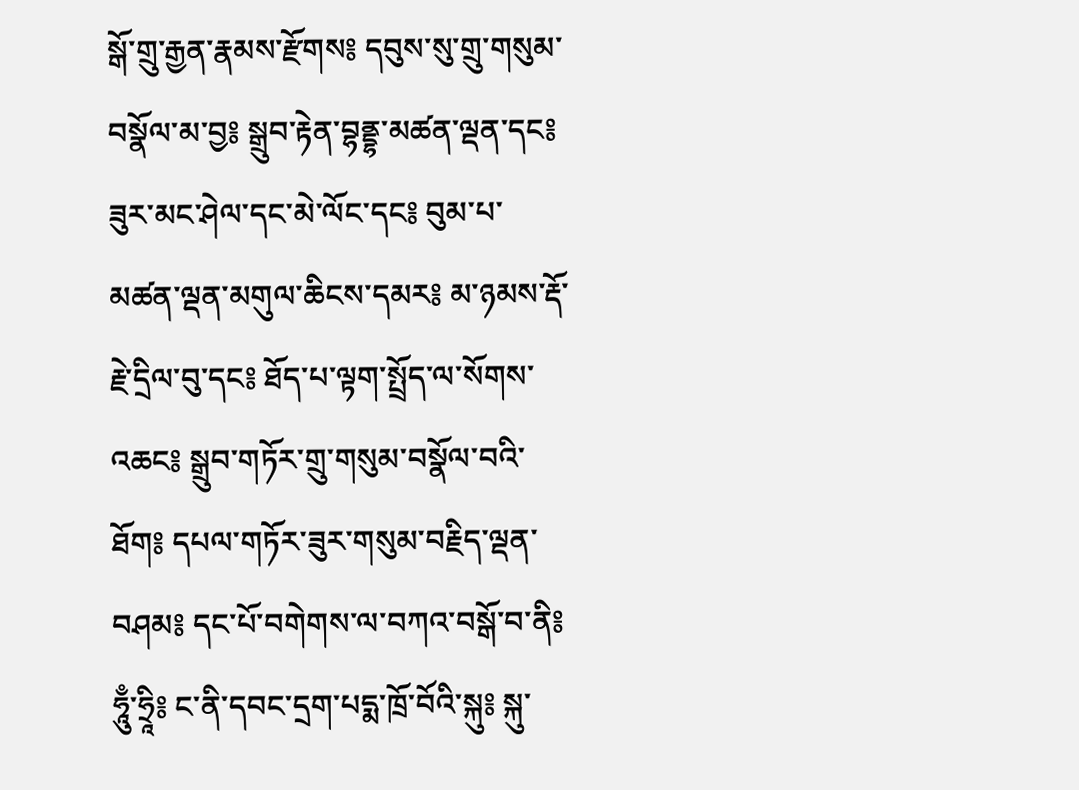སྒོ་གྲུ་རྒྱན་རྣམས་རྫོགས༔ དབུས་སུ་གྲུ་གསུམ་བསྣོལ་མ་བྱ༔ སྒྲུབ་རྟེན་བྷནྡྷ་མཚན་ལྡན་དང༔ ཟུར་མང་ཤེལ་དང་མེ་ལོང་དང༔ བུམ་པ་མཚན་ལྡན་མགུལ་ཆིངས་དམར༔ མ་ཉམས་རྡོ་རྗེ་དྲིལ་བུ་དང༔ ཐོད་པ་ལྟག་སྤྲོད་ལ་སོགས་འཆང༔ སྒྲུབ་གཏོར་གྲུ་གསུམ་བསྣོལ་བའི་ཐོག༔ དཔལ་གཏོར་ཟུར་གསུམ་བརྗིད་ལྡན་བཤམ༔ དང་པོ་བགེགས་ལ་བཀའ་བསྒོ་བ་ནི༔ ཧཱུྃ་ཧྲཱི༔ ང་ནི་དབང་དྲག་པདྨ་ཁྲོ་བོའི་སྐུ༔ སྐུ་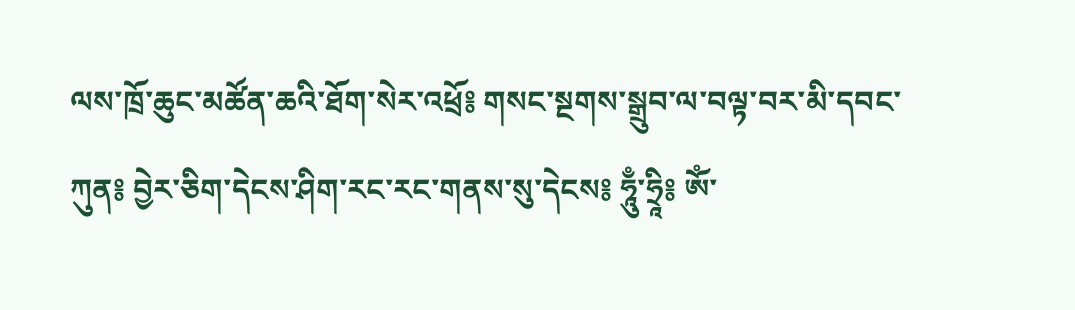ལས་ཁྲོ་ཆུང་མཚོན་ཆའི་ཐོག་སེར་འཕྲོ༔ གསང་སྔགས་སྒྲུབ་ལ་བལྟ་བར་མི་དབང་ཀུན༔ བྱེར་ཅིག་དེངས་ཤིག་རང་རང་གནས་སུ་དེངས༔ ཧཱུྃ་ཧྲཱི༔ ཨོཾ་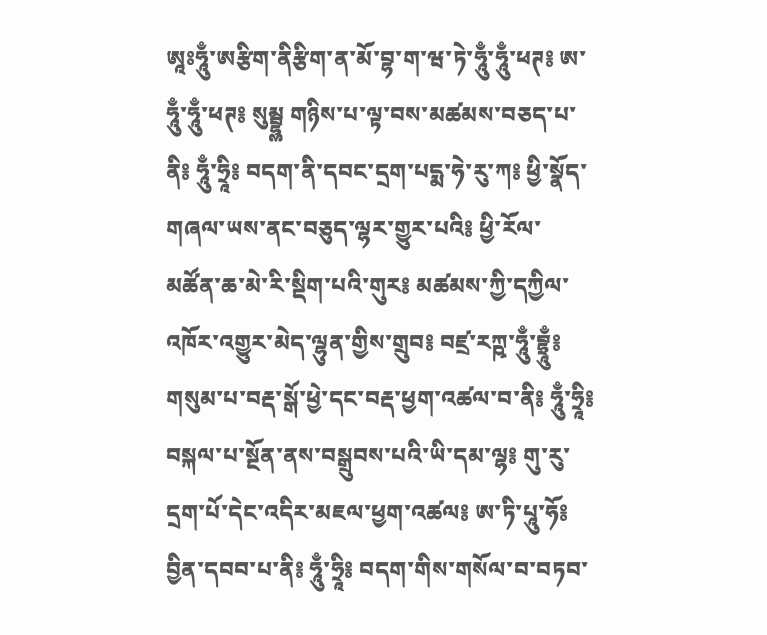ཨཱཿཧཱུྃ་ཨརྩིག་ནིརྩིག་ན་མོ་བྷ་ག་ཝ་ཏེ་ཧཱུྃ་ཧཱུྃ་ཕཊ༔ ཨ་ཧཱུྃ་ཧཱུྃ་ཕཊ༔ སུམྦྷྎ གཉིས་པ་ལྟ་བས་མཚམས་བཅད་པ་ནི༔ ཧཱུྃ་ཧྲཱི༔ བདག་ནི་དབང་དྲག་པདྨ་ཧེ་རུ་ཀ༔ ཕྱི་སྣོད་གཞལ་ཡས་ནང་བཅུད་ལྷར་གྱུར་པའི༔ ཕྱི་རོལ་མཚོན་ཆ་མེ་རི་སྡིག་པའི་གུར༔ མཚམས་ཀྱི་དཀྱིལ་འཁོར་འགྱུར་མེད་ལྷུན་གྱིས་གྲུབ༔ བཛྲ་རཀྵ་ཧཱུྃ་བྷྲཱུྃ༔ གསུམ་པ་བརྡ་སྒོ་ཕྱེ་དང་བརྡ་ཕྱག་འཚལ་བ་ནི༔ ཧཱུྃ་ཧྲཱི༔ བསྐལ་པ་སྔོན་ནས་བསྒྲུབས་པའི་ཡི་དམ་ལྷ༔ གུ་རུ་དྲག་པོ་དེང་འདིར་མཇལ་ཕྱག་འཚལ༔ ཨ་ཏི་པཱུ་ཧོ༔ བྱིན་དབབ་པ་ནི༔ ཧཱུྃ་ཧྲཱི༔ བདག་གིས་གསོལ་བ་བཏབ་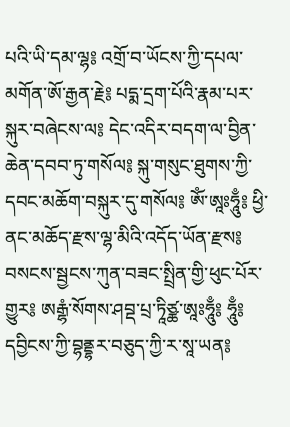པའི་ཡི་དམ་ལྷ༔ འགྲོ་བ་ཡོངས་ཀྱི་དཔལ་མགོན་ཨོ་རྒྱན་རྗེ༔ པདྨ་དྲག་པོའི་རྣམ་པར་སྐུར་བཞེངས་ལ༔ དེང་འདིར་བདག་ལ་བྱིན་ཆེན་དབབ་ཏུ་གསོལ༔ སྐུ་གསུང་ཐུགས་ཀྱི་དབང་མཆོག་བསྐུར་དུ་གསོལ༔ ཨོཾ་ཨཱཿཧཱུྃ༔ ཕྱི་ནང་མཆོད་རྫས་ལྷ་མིའི་འདོད་ཡོན་རྫས༔ བསངས་སྦྱངས་ཀུན་བཟང་སྤྲིན་གྱི་ཕུང་པོར་གྱུར༔ ཨརྒྷཾ་སོགས་ཤབྡ་པྲ་ཏཱིཙྪ་ཨཱཿཧཱུྃ༔ ཧཱུྃ༔ དབྱིངས་ཀྱི་བྷནྡྷར་བཅུད་ཀྱི་ར་སཱ་ཡན༔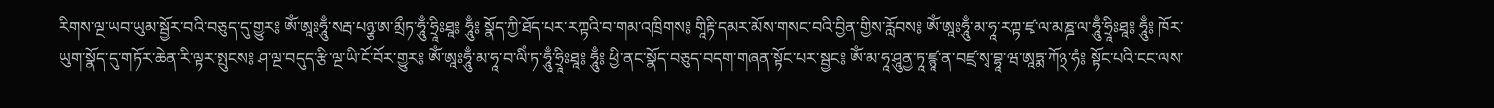རིགས་ལྔ་ཡབ་ཡུམ་སྦྱོར་བའི་བཅུད་དུ་གྱུར༔ ཨོཾ་ཨཱཿཧཱུྃ་སརྦ་པཉྩ་ཨ་མྲྀཏ་ཧཱུྃ་ཧྲཱིཿཐཱ༔ ཧཱུྃ༔ སྣོད་ཀྱི་ཐོད་པར་རཀྟའི་བ་གམ་འཁྲིགས༔ གཱིརྟི་དམར་མོས་གསང་བའི་བྱིན་གྱིས་རློབས༔ ཨོཾ་ཨཱཿཧཱུྃ་མ་ཧཱ་རཀྟ་ཛྭ་ལ་མཎྜ་ལ་ཧཱུྃ་ཧྲཱིཿཐཱ༔ ཧཱུྃ༔ ཁོར་ཡུག་སྣོད་དུ་གཏོར་ཆེན་རི་ལྟར་སྤུངས༔ ཤ་ལྔ་བདུད་རྩི་ལྔ་ཡི་ངོ་བོར་གྱུར༔ ཨོཾ་ཨཱཿཧཱུྃ་མ་ཧཱ་བ་ལིཾ་ཏ་ཧཱུྃ་ཧྲཱིཿཐཱ༔ ཧཱུྃ༔ ཕྱི་ནང་སྣོད་བཅུད་བདག་གཞན་སྟོང་པར་སྦྱང༔ ཨོཾ་མ་ཧཱ་ཤཱུནྱ་ཏཱ་ཛྙཱ་ན་བཛྲ་སྭ་བྷཱ་ཝ་ཨཱཏྨ་ཀོ྅་ཧཾ༔ སྟོང་པའི་ངང་ལས་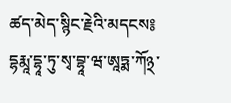ཚད་མེད་སྙིང་རྗེའི་མདངས༔ དྷརྨཱ་དྷཱ་ཏུ་སྭ་བྷཱ་ཝ་ཨཱཏྨ་ཀོ྅་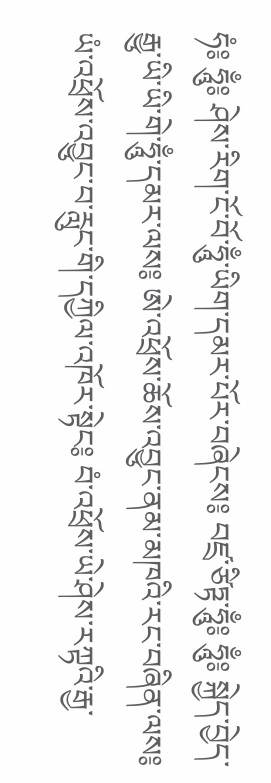ཧཾ༔ ཧཱུྃ༔ ཤེས་རིག་ངོ་བོ་ཧཱུྃ་ཡིག་དམར་པོར་བཞེངས༔ བཛྲ་ཙིཏྟ་ཧཱུྃ༔ ཧཱུྃ༔ སྐྱེད་བྱེད་རྒྱུ་ཡི་ཡི་གེ་ཧཱུྃ་དམར་ལས༔ ཨེ་འཕྲོས་ཆོས་འབྱུང་ནམ་མཁའི་རང་བཞིན་ལས༔ ཡཾ་འཕྲོས་འབྱུང་བ་རླུང་གི་དཀྱིལ་འཁོར་སྟེང༔ བཾ་འཕྲོས་ཡེ་ཤེས་རཀྟའི་རྒྱ་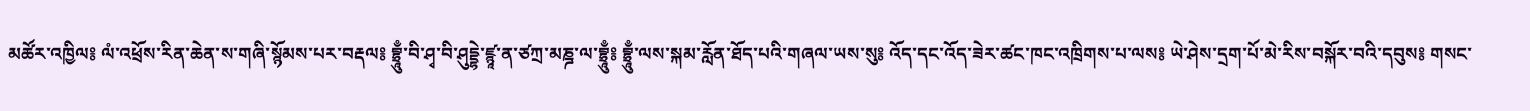མཚོར་འཁྱིལ༔ ལཾ་འཕྲོས་རིན་ཆེན་ས་གཞི་སྙོམས་པར་བརྡལ༔ བྷྲཱུྃ་བི་ཤྭ་བི་ཤུདྡྷེ་ཛྙཱ་ན་ཙཀྲ་མཎྜ་ལ་བྷྲཱུྃ༔ བྷྲཱུྃ་ལས་སྐམ་རློན་ཐོད་པའི་གཞལ་ཡས་སུ༔ འོད་དང་འོད་ཟེར་ཚང་ཁང་འཁྲིགས་པ་ལས༔ ཡེ་ཤེས་དྲག་པོ་མེ་རིས་བསྐོར་བའི་དབུས༔ གསང་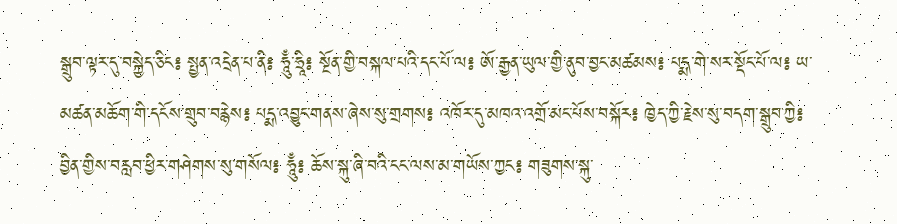སྒྲུབ་ལྟར་དུ་བསྐྱེད་ཅིང༔ སྤྱན་འདྲེན་པ་ནི༔ ཧཱུྃ་ཧྲཱི༔ སྔོན་གྱི་བསྐལ་པའི་དང་པོ་ལ༔ ཨོ་རྒྱན་ཡུལ་གྱི་ནུབ་བྱང་མཚམས༔ པདྨ་གེ་སར་སྡོང་པོ་ལ༔ ཡ་མཚན་མཆོག་གི་དངོས་གྲུབ་བརྙེས༔ པདྨ་འབྱུང་གནས་ཞེས་སུ་གྲགས༔ འཁོར་དུ་མཁའ་འགྲོ་མང་པོས་བསྐོར༔ ཁྱེད་ཀྱི་རྗེས་སུ་བདག་སྒྲུབ་ཀྱི༔ བྱིན་གྱིས་བརླབ་ཕྱིར་གཤེགས་སུ་གསོལ༔ ཧཱུྃ༔ ཆོས་སྐུ་ཞི་བའི་ངང་ལས་མ་གཡོས་ཀྱང༔ གཟུགས་སྐུ་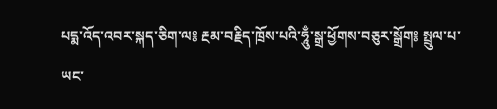པདྨ་འོད་འབར་སྐད་ཅིག་ལ༔ རྔམ་བརྗིད་ཁྲོས་པའི་ཧཱུྃ་སྒྲ་ཕྱོགས་བཅུར་སྒྲོག༔ སྤྲུལ་པ་ཡང་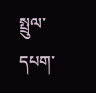སྤྲུལ་དཔག་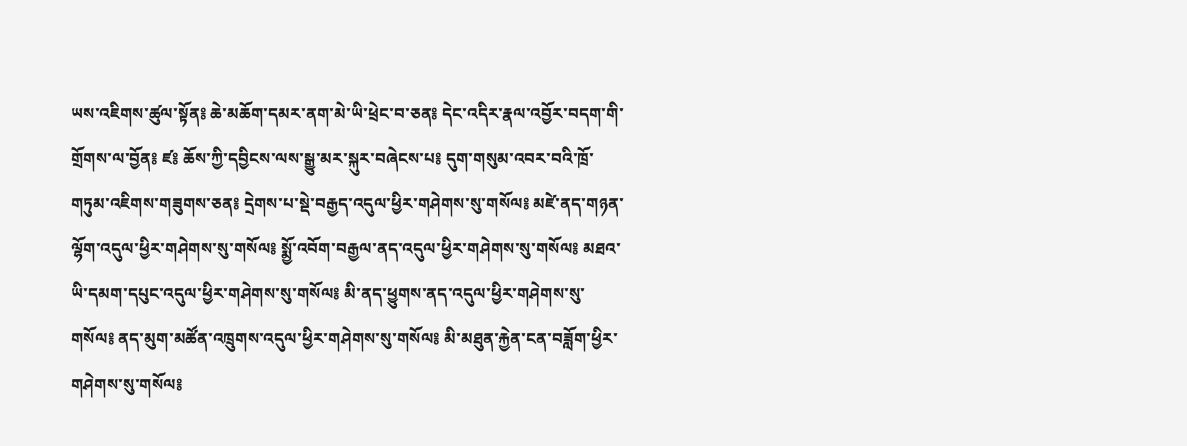ཡས་འཇིགས་ཚུལ་སྟོན༔ ཆེ་མཆོག་དམར་ནག་མེ་ཡི་ཕྲེང་བ་ཅན༔ དེང་འདིར་རྣལ་འབྱོར་བདག་གི་གྲོགས་ལ་བྱོན༔ ཛ༔ ཆོས་ཀྱི་དབྱིངས་ལས་སྒྱུ་མར་སྐུར་བཞེངས་པ༔ དུག་གསུམ་འབར་བའི་ཁྲོ་གཏུམ་འཇིགས་གཟུགས་ཅན༔ དྲེགས་པ་སྡེ་བརྒྱད་འདུལ་ཕྱིར་གཤེགས་སུ་གསོལ༔ མཛེ་ནད་གཉན་ལྷོག་འདུལ་ཕྱིར་གཤེགས་སུ་གསོལ༔ སྨྱོ་འབོག་བརྒྱལ་ནད་འདུལ་ཕྱིར་གཤེགས་སུ་གསོལ༔ མཐའ་ཡི་དམག་དཔུང་འདུལ་ཕྱིར་གཤེགས་སུ་གསོལ༔ མི་ནད་ཕྱུགས་ནད་འདུལ་ཕྱིར་གཤེགས་སུ་གསོལ༔ ནད་མུག་མཚོན་འཁྲུགས་འདུལ་ཕྱིར་གཤེགས་སུ་གསོལ༔ མི་མཐུན་རྐྱེན་ངན་བཟློག་ཕྱིར་གཤེགས་སུ་གསོལ༔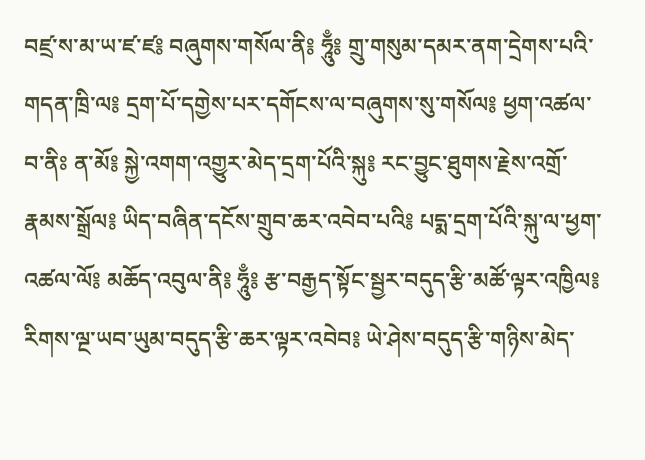བཛྲ་ས་མ་ཡ་ཛ་ཛ༔ བཞུགས་གསོལ་ནི༔ ཧཱུྃ༔ གྲུ་གསུམ་དམར་ནག་དྲེགས་པའི་གདན་ཁྲི་ལ༔ དྲག་པོ་དགྱེས་པར་དགོངས་ལ་བཞུགས་སུ་གསོལ༔ ཕྱག་འཚལ་བ་ནིཿ ན་མོ༔ སྐྱེ་འགག་འགྱུར་མེད་དྲག་པོའི་སྐུ༔ རང་བྱུང་ཐུགས་རྗེས་འགྲོ་རྣམས་སྒྲོལ༔ ཡིད་བཞིན་དངོས་གྲུབ་ཆར་འབེབ་པའི༔ པདྨ་དྲག་པོའི་སྐུ་ལ་ཕྱག་འཚལ་ལོ༔ མཆོད་འབུལ་ནི༔ ཧཱུྃ༔ རྩ་བརྒྱད་སྟོང་སྦྱར་བདུད་རྩི་མཚོ་ལྟར་འཁྱིལ༔ རིགས་ལྔ་ཡབ་ཡུམ་བདུད་རྩི་ཆར་ལྟར་འབེབ༔ ཡེ་ཤེས་བདུད་རྩི་གཉིས་མེད་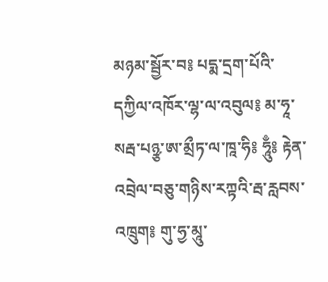མཉམ་སྦྱོར་བ༔ པདྨ་དྲག་པོའི་དཀྱིལ་འཁོར་ལྷ་ལ་འབུལ༔ མ་ཧཱ་སརྦ་པཉྩ་ཨ་མྲྀཏ་ལ་ཁཱ་ཧི༔ ཧཱུྃ༔ རྟེན་འབྲེལ་བཅུ་གཉིས་རཀྟའི་རྦ་རླབས་འཁྲུག༔ གུ་ཧྱ་མཱུ་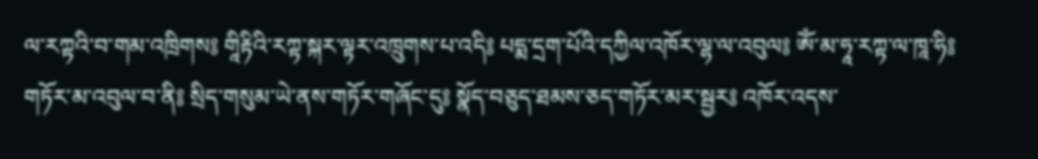ལ་རཀྟའི་བ་གམ་འཁྲིགས༔ གཱིརྟིའི་རཀྟ་སྐར་ལྟར་འཁྲུགས་པ་འདི༔ པདྨ་དྲག་པོའི་དཀྱིལ་འཁོར་ལྷ་ལ་འབུལ༔ ཨོཾ་མ་ཧཱ་རཀྟ་ལ་ཁཱ་ཧི༔ གཏོར་མ་འབུལ་བ་ནི༔ སྲིད་གསུམ་ཡེ་ནས་གཏོར་གཞོང་དུ༔ སྣོད་བཅུད་ཐམས་ཅད་གཏོར་མར་སྦྱར༔ འཁོར་འདས་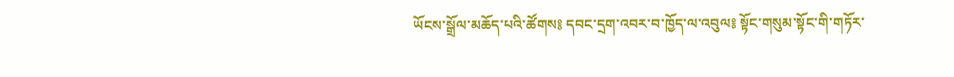ཡོངས་སྒྲོལ་མཆོད་པའི་ཚོགས༔ དབང་དྲག་འབར་བ་ཁྱོད་ལ་འབུལ༔ སྟོང་གསུམ་སྟོང་གི་གཏོར་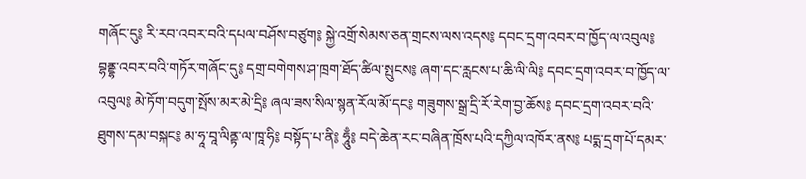གཞོང་དུ༔ རི་རབ་འབར་བའི་དཔལ་བཤོས་བཙུག༔ སྐྱེ་འགྲོ་སེམས་ཅན་གྲངས་ལས་འདས༔ དབང་དྲག་འབར་བ་ཁྱོད་ལ་འབུལ༔ བྷནྡྷ་འབར་བའི་གཏོར་གཞོང་དུ༔ དགྲ་བགེགས་ཤ་ཁྲག་ཐོད་ཚིལ་སྤུངས༔ ཞག་དང་རླངས་པ་ཆི་ལི་ལི༔ དབང་དྲག་འབར་བ་ཁྱོད་ལ་འབུལ༔ མེ་ཏོག་བདུག་སྤོས་མར་མེ་དྲི༔ ཞལ་ཟས་སིལ་སྙན་རོལ་མོ་དང༔ གཟུགས་སྒྲ་དྲི་རོ་རེག་བྱ་ཆོས༔ དབང་དྲག་འབར་བའི་ཐུགས་དམ་བསྐང༔ མ་ཧཱ་བཱ་ལིནྟ་ལ་ཁཱ་ཧི༔ བསྟོད་པ་ནི༔ ཧཱུྃ༔ བདེ་ཆེན་རང་བཞིན་ཁྲོས་པའི་དཀྱིལ་འཁོར་ནས༔ པདྨ་དྲག་པོ་དམར་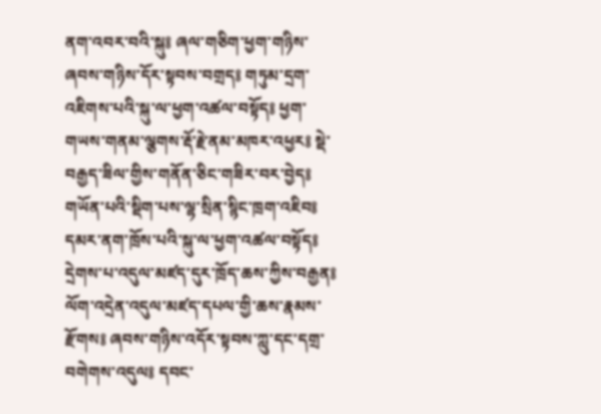ནག་འབར་བའི་སྐུ༔ ཞལ་གཅིག་ཕྱག་གཉིས་ཞབས་གཉིས་དོར་སྟབས་བགྲད༔ གཏུམ་དྲག་འཇིགས་པའི་སྐུ་ལ་ཕྱག་འཚལ་བསྟོད༔ ཕྱག་གཡས་གནམ་ལྕགས་རྡོ་རྗེ་ནམ་མཁར་འཕྱར༔ སྡེ་བརྒྱད་ཟིལ་གྱིས་གནོན་ཅིང་གཟིར་བར་བྱེད༔ གཡོན་པའི་སྡིག་པས་ལྷ་སྲིན་སྙིང་ཁྲག་འཇིབ༔ དམར་ནག་ཁྲོས་པའི་སྐུ་ལ་ཕྱག་འཚལ་བསྟོད༔ དྲེགས་པ་འདུལ་མཛད་དུར་ཁྲོད་ཆས་ཀྱིས་བརྒྱན༔ ལོག་འདྲེན་འདུལ་མཛད་དཔལ་གྱི་ཆས་རྣམས་རྫོགས༔ ཞབས་གཉིས་འདོར་སྟབས་ཀླུ་དང་དགྲ་བགེགས་འདུལ༔ དབང་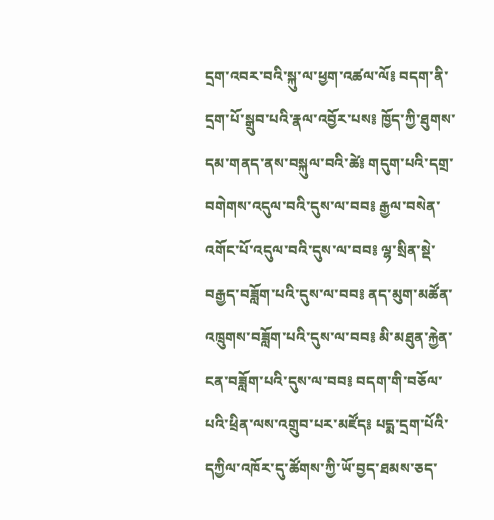དྲག་འབར་བའི་སྐུ་ལ་ཕྱག་འཚལ་ལོ༔ བདག་ནི་དྲག་པོ་སྒྲུབ་པའི་རྣལ་འབྱོར་པས༔ ཁྱོད་ཀྱི་ཐུགས་དམ་གནད་ནས་བསྐུལ་བའི་ཚེ༔ གདུག་པའི་དགྲ་བགེགས་འདུལ་བའི་དུས་ལ་བབ༔ རྒྱལ་བསེན་འགོང་པོ་འདུལ་བའི་དུས་ལ་བབ༔ ལྷ་སྲིན་སྡེ་བརྒྱད་བཟློག་པའི་དུས་ལ་བབ༔ ནད་མུག་མཚོན་འཁྲུགས་བཟློག་པའི་དུས་ལ་བབ༔ མི་མཐུན་རྐྱེན་ངན་བཟློག་པའི་དུས་ལ་བབ༔ བདག་གི་བཅོལ་པའི་ཕྲིན་ལས་འགྲུབ་པར་མཛོད༔ པདྨ་དྲག་པོའི་དཀྱིལ་འཁོར་དུ་ཚོགས་ཀྱི་ཡོ་བྱད་ཐམས་ཅད་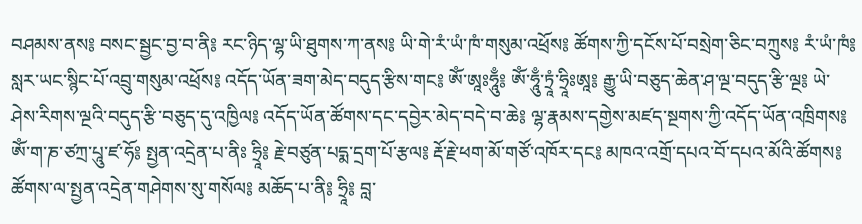བཤམས་ནས༔ བསང་སྦྱང་བྱ་བ་ནི༔ རང་ཉིད་ལྷ་ཡི་ཐུགས་ཀ་ནས༔ ཡི་གེ་རཾ་ཡཾ་ཁཾ་གསུམ་འཕྲོས༔ ཚོགས་ཀྱི་དངོས་པོ་བསྲེག་ཅིང་བཀྲུས༔ རཾ་ཡཾ་ཁཾ༔ སླར་ཡང་སྙིང་པོ་འབྲུ་གསུམ་འཕྲོས༔ འདོད་ཡོན་ཟག་མེད་བདུད་རྩིས་གང༔ ཨོཾ་ཨཱཿཧཱུྃ༔ ཨོཾ་ཧཱུྃ་ཏྲཱཾ་ཧྲཱིཿཨཱ༔ རྒྱུ་ཡི་བཅུད་ཆེན་ཤ་ལྔ་བདུད་རྩི་ལྔ༔ ཡེ་ཤེས་རིགས་ལྔའི་བདུད་རྩི་བཅུད་དུ་འཁྱིལ༔ འདོད་ཡོན་ཚོགས་དང་དབྱེར་མེད་བདེ་བ་ཆེ༔ ལྷ་རྣམས་དགྱེས་མཛད་སྔགས་ཀྱི་འདོད་ཡོན་འཁྲིགས༔ ཨོཾ་ག་ཎ་ཙཀྲ་པཱུ་ཛ་ཧོ༔ སྤྱན་འདྲེན་པ་ནིཿ ཧྲཱི༔ རྗེ་བཙུན་པདྨ་དྲག་པོ་རྩལ༔ རྡོ་རྗེ་ཕག་མོ་གཙོ་འཁོར་དང༔ མཁའ་འགྲོ་དཔའ་བོ་དཔའ་མོའི་ཚོགས༔ ཚོགས་ལ་སྤྱན་འདྲེན་གཤེགས་སུ་གསོལ༔ མཆོད་པ་ནི༔ ཧྲཱི༔ བླ་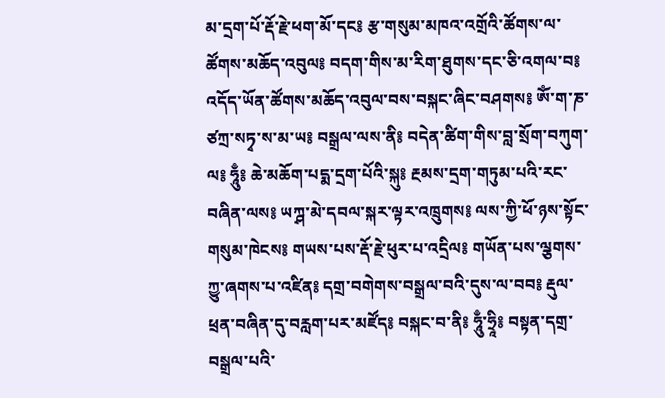མ་དྲག་པོ་རྡོ་རྗེ་ཕག་མོ་དང༔ རྩ་གསུམ་མཁའ་འགྲོའི་ཚོགས་ལ་ཚོགས་མཆོད་འབུལ༔ བདག་གིས་མ་རིག་ཐུགས་དང་ཅི་འགལ་བ༔ འདོད་ཡོན་ཚོགས་མཆོད་འབུལ་བས་བསྐང་ཞིང་བཤགས༔ ཨོཾ་ག་ཎ་ཙཀྲ་སཏྭ་ས་མ་ཡ༔ བསྒྲལ་ལས་ནི༔ བདེན་ཚིག་གིས་བླ་སྲོག་བཀུག་ལ༔ ཧཱུྃ༔ ཆེ་མཆོག་པདྨ་དྲག་པོའི་སྐུ༔ རྔམས་དྲག་གཏུམ་པའི་རང་བཞིན་ལས༔ ཡཀྴ་མེ་དབལ་སྐར་ལྟར་འཁྲུགས༔ ལས་ཀྱི་ཕོ་ཉས་སྟོང་གསུམ་ཁེངས༔ གཡས་པས་རྡོ་རྗེ་ཕུར་པ་འདྲིལ༔ གཡོན་པས་ལྕགས་ཀྱུ་ཞགས་པ་འཛིན༔ དགྲ་བགེགས་བསྒྲལ་བའི་དུས་ལ་བབ༔ རྡུལ་ཕྲན་བཞིན་དུ་བརླག་པར་མཛོད༔ བསྐང་བ་ནི༔ ཧཱུྃ་ཧྲཱི༔ བསྟན་དགྲ་བསྒྲལ་པའི་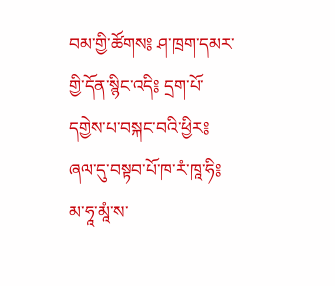བམ་གྱི་ཚོགས༔ ཤ་ཁྲག་དམར་གྱི་དོན་སྙིང་འདི༔ དྲག་པོ་དགྱེས་པ་བསྐང་བའི་ཕྱིར༔ ཞལ་དུ་བསྟབ་པོ་ཁ་རཾ་ཁཱ་ཧི༔ མ་ཧཱ་མཱཾ་ས་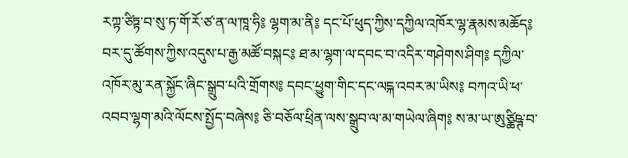རཀྟ་ཙིཏྟ་བ་སུ་ཏ་གོ་རོ་ཙ་ན་ལ་ཁཱ་ཧི༔ ལྷག་མ་ནི༔ དང་པོ་ཕུད་ཀྱིས་དཀྱིལ་འཁོར་ལྷ་རྣམས་མཆོད༔ བར་དུ་ཚོགས་ཀྱིས་འདུས་པ་རྒྱ་མཚོ་བསྐང༔ ཐ་མ་ལྷག་ལ་དབང་བ་འདིར་གཤེགས་ཤིག༔ དཀྱིལ་འཁོར་མུ་རན་སྐྱོང་ཞིང་སྒྲུབ་པའི་གྲོགས༔ དབང་ཕྱུག་གིང་དང་ལངྐ་འབར་མ་ཡིས༔ བཀའ་ཡི་ཕ་འབབ་ལྷག་མའི་ལོངས་སྤྱོད་བཞེས༔ ཅི་བཅོལ་ཕྲིན་ལས་སྒྲུབ་ལ་མ་གཡེལ་ཞིག༔ ས་མ་ཡ་ཨུཙྪིཥྚ་བ་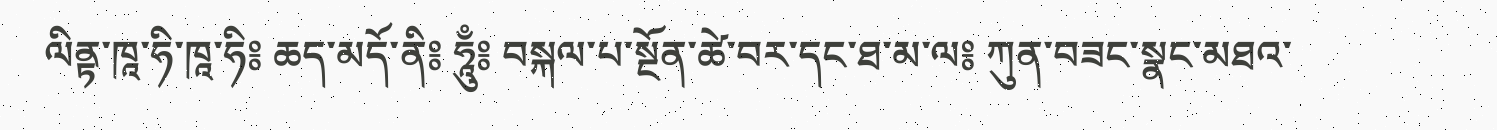ལིནྟ་ཁཱ་ཧི་ཁཱ་ཧི༔ ཆད་མདོ་ནི༔ ཧཱུྃ༔ བསྐལ་པ་སྔོན་ཚེ་བར་དང་ཐ་མ་ལ༔ ཀུན་བཟང་སྣང་མཐའ་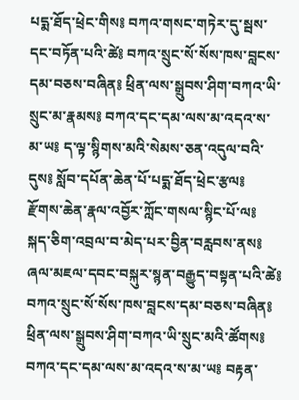པདྨ་ཐོད་ཕྲེང་གིས༔ བཀའ་གསང་གཏེར་དུ་སྦས་དང་བཏོན་པའི་ཚེ༔ བཀའ་སྲུང་སོ་སོས་ཁས་བླངས་དམ་བཅས་བཞིན༔ ཕྲིན་ལས་སྒྲུབས་ཤིག་བཀའ་ཡི་སྲུང་མ་རྣམས༔ བཀའ་དང་དམ་ལས་མ་འདའ་ས་མ་ཡ༔ ད་ལྟ་སྙིགས་མའི་སེམས་ཅན་འདུལ་བའི་དུས༔ སློབ་དཔོན་ཆེན་པོ་པདྨ་ཐོད་ཕྲེང་རྩལ༔ རྫོགས་ཆེན་རྣལ་འབྱོར་ཀློང་གསལ་སྙིང་པོ་ལ༔ སྐད་ཅིག་འབྲལ་བ་མེད་པར་བྱིན་བརླབས་ནས༔ ཞལ་མཇལ་དབང་བསྐུར་སྙན་བརྒྱུད་བསྟན་པའི་ཚེ༔ བཀའ་སྲུང་སོ་སོས་ཁས་བླངས་དམ་བཅས་བཞིན༔ ཕྲིན་ལས་སྒྲུབས་ཤིག་བཀའ་ཡི་སྲུང་མའི་ཚོགས༔ བཀའ་དང་དམ་ལས་མ་འདའ་ས་མ་ཡ༔ བརྟན་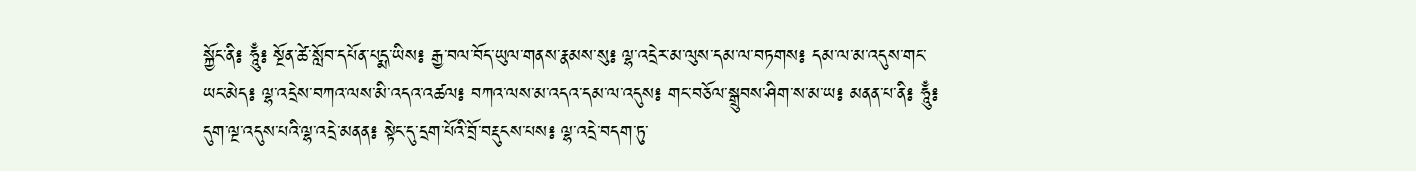སྐྱོང་ནི༔ ཧཱུྃ༔ སྔོན་ཚེ་སློབ་དཔོན་པདྨ་ཡིས༔ རྒྱ་བལ་བོད་ཡུལ་གནས་རྣམས་སུ༔ ལྷ་འདྲེར་མ་ལུས་དམ་ལ་བཏགས༔ དམ་ལ་མ་འདུས་གང་ཡང་མེད༔ ལྷ་འདྲེས་བཀའ་ལས་མི་འདའ་འཚལ༔ བཀའ་ལས་མ་འདའ་དམ་ལ་འདུས༔ གང་བཅོལ་སྒྲུབས་ཤིག་ས་མ་ཡ༔ མནན་པ་ནི༔ ཧཱུྃ༔ དུག་ལྔ་འདུས་པའི་ལྷ་འདྲེ་མནན༔ སྟེང་དུ་དྲག་པོའི་བྲོ་བརྡུངས་པས༔ ལྷ་འདྲེ་བདག་ཏུ་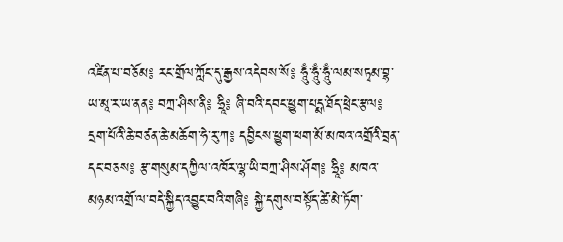འཛིན་པ་བཅོམ༔ རང་གྲོལ་ཀློང་དུ་རྒྱས་འདེབས་སོ༔ ཧཱུྃ་ཧཱུྃ་ཧཱུྃ་ལམ་སཏྭམ་བྷ་ཡ་མཱ་ར་ཡ་ནན༔ བཀྲ་ཤིས་ནི༔ ཧྲཱི༔ ཞི་བའི་དབང་ཕྱུག་པདྨ་ཐོད་ཕྲེང་རྩལ༔ དྲག་པོའི་ཆེ་བཙན་ཆེ་མཆོག་ཧེ་རུ་ཀ༔ དབྱིངས་ཕྱུག་ཕག་མོ་མཁའ་འགྲོའི་བྲན་དང་བཅས༔ རྩ་གསུམ་དཀྱིལ་འཁོར་ལྷ་ཡི་བཀྲ་ཤིས་ཤོག༔ ཧྲཱི༔ མཁའ་མཉམ་འགྲོ་ལ་བདེ་སྐྱིད་འབྱུང་བའི་གཞི༔ སྐྱེ་དགུས་བསྟོད་ཚེ་མེ་ཏོག་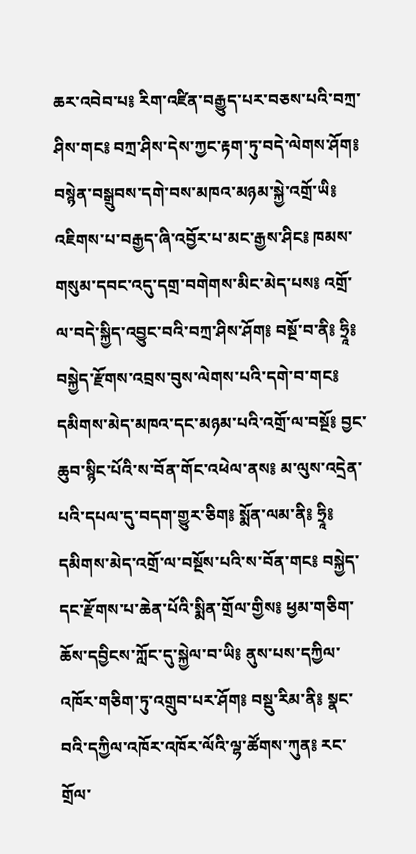ཆར་འབེབ་པ༔ རིག་འཛིན་བརྒྱུད་པར་བཅས་པའི་བཀྲ་ཤིས་གང༔ བཀྲ་ཤིས་དེས་ཀྱང་རྟག་ཏུ་བདེ་ལེགས་ཤོག༔ བསྙེན་བསྒྲུབས་དགེ་བས་མཁའ་མཉམ་སྐྱེ་འགྲོ་ཡི༔ འཇིགས་པ་བརྒྱད་ཞི་འབྱོར་པ་མང་རྒྱས་ཤིང༔ ཁམས་གསུམ་དབང་འདུ་དགྲ་བགེགས་མིང་མེད་པས༔ འགྲོ་ལ་བདེ་སྐྱིད་འབྱུང་བའི་བཀྲ་ཤིས་ཤོག༔ བསྔོ་བ་ནི༔ ཧྲཱི༔ བསྐྱེད་རྫོགས་འབྲས་བུས་ལེགས་པའི་དགེ་བ་གང༔ དམིགས་མེད་མཁའ་དང་མཉམ་པའི་འགྲོ་ལ་བསྔོ༔ བྱང་ཆུབ་སྙིང་པོའི་ས་བོན་གོང་འཕེལ་ནས༔ མ་ལུས་འདྲེན་པའི་དཔལ་དུ་བདག་གྱུར་ཅིག༔ སྨོན་ལམ་ནི༔ ཧྲཱི༔ དམིགས་མེད་འགྲོ་ལ་བསྔོས་པའི་ས་བོན་གང༔ བསྐྱེད་དང་རྫོགས་པ་ཆེན་པོའི་སྨིན་གྲོལ་གྱིས༔ ཕྱམ་གཅིག་ཆོས་དབྱིངས་ཀློང་དུ་སྐྱེལ་བ་ཡི༔ ནུས་པས་དཀྱིལ་འཁོར་གཅིག་ཏུ་འགྲུབ་པར་ཤོག༔ བསྡུ་རིམ་ནི༔ སྣང་བའི་དཀྱིལ་འཁོར་འཁོར་ལོའི་ལྷ་ཚོགས་ཀུན༔ རང་གྲོལ་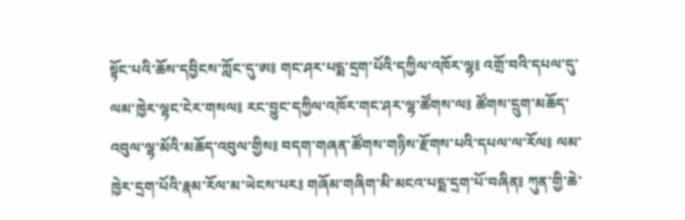སྟོང་པའི་ཆོས་དབྱིངས་ཀློང་དུ་ཨ༔ གང་ཤར་པདྨ་དྲག་པོའི་དཀྱིལ་འཁོར་ལྷ༔ འགྲོ་བའི་དཔལ་དུ་ལམ་ཁྱེར་ལྷང་ངེར་གསལ༔ རང་བྱུང་དཀྱིལ་འཁོར་གང་ཤར་ལྷ་ཚོགས་ལ༔ ཚོགས་དྲུག་མཆོད་འབུལ་ལྷ་མོའི་མཆོད་འབུལ་གྱིས༔ བདག་གཞན་ཚོགས་གཉིས་རྫོགས་པའི་དཔལ་ལ་རོལ༔ ལམ་ཁྱེར་དྲག་པོའི་རྣམ་རོལ་མ་ཡེངས་པར༔ གཞོམ་གཞིག་མི་མངའ་པདྨ་དྲག་པོ་བཞིན༔ ཀུན་གྱི་ཆེ་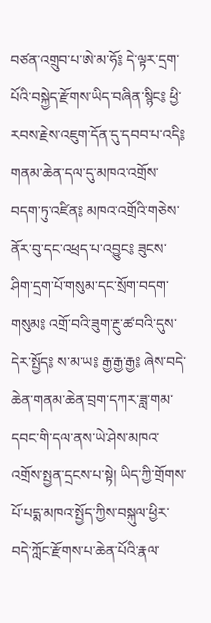བཙན་འགྲུབ་པ་ཨེ་མ་ཧོ༔ དེ་ལྟར་དྲག་པོའི་བསྐྱེད་རྫོགས་ཡིད་བཞིན་སྙིང༔ ཕྱི་རབས་རྗེས་འཇུག་དོན་དུ་དབབ་པ་འདི༔ གནམ་ཆེན་དལ་དུ་མཁའ་འགྲོས་བདག་ཏུ་འཛིན༔ མཁའ་འགྲོའི་གཅེས་ནོར་བུ་དང་འཕྲད་པ་འབྱུང༔ ཟུངས་ཤིག་དྲག་པོ་གསུམ་དང་སྲོག་བདག་གསུམ༔ འགྲོ་བའི་ཟུག་རྔུ་ཚ་བའི་དུས་དེར་སྤྱོད༔ ས་མ་ཡ༔ རྒྱ་རྒྱ་རྒྱ༔ ཞེས་བདེ་ཆེན་གནམ་ཆེན་བྲག་དཀར་ཟླ་གམ་དབང་གི་དལ་ནས་ཡེ་ཤེས་མཁའ་འགྲོས་སྤྱན་དྲངས་པ་སྟེ། ཡིད་ཀྱི་གྲོགས་པོ་པདྨ་མཁའ་སྤྱོད་ཀྱིས་བསྐུལ་ཕྱིར་བདེ་ཀློང་རྫོགས་པ་ཆེན་པོའི་རྣལ་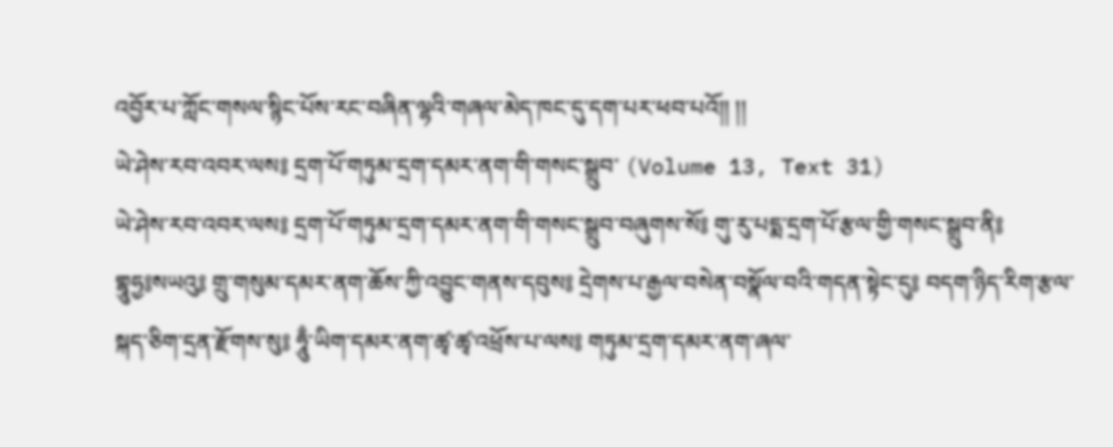འབྱོར་པ་ཀློང་གསལ་སྙིང་པོས་རང་བཞིན་ལྷའི་གཞལ་མེད་ཁང་དུ་དག་པར་ཕབ་པའོ།། །།
ཡེ་ཤེས་རབ་འབར་ལས༔ དྲག་པོ་གཏུམ་དྲག་དམར་ནག་གི་གསང་སྒྲུབ་ (Volume 13, Text 31)
ཡེ་ཤེས་རབ་འབར་ལས༔ དྲག་པོ་གཏུམ་དྲག་དམར་ནག་གི་གསང་སྒྲུབ་བཞུགས་སོ༔ གུ་རུ་པདྨ་དྲག་པོ་རྩལ་གྱི་གསང་སྒྲུབ་ནི༔ གྷཱུཧྱ༔སཡའུ༔ གྲུ་གསུམ་དམར་ནག་ཆོས་ཀྱི་འབྱུང་གནས་དབུས༔ དྲེགས་པ་རྒྱལ་བསེན་བསྣོལ་བའི་གདན་སྟེང་དུ༔ བདག་ཉིད་རིག་རྩལ་སྐད་ཅིག་དྲན་རྫོགས་སུ༔ ཧཱུྃ་ཡིག་དམར་ནག་ཚྭ་ཚྭ་འཕྲོས་པ་ལས༔ གཏུམ་དྲག་དམར་ནག་ཞལ་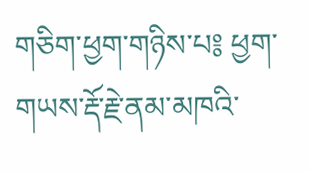གཅིག་ཕྱག་གཉིས་པ༔ ཕྱག་གཡས་རྡོ་རྗེ་ནམ་མཁའི་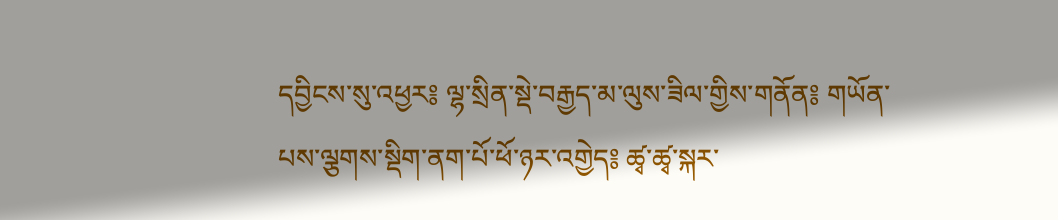དབྱིངས་སུ་འཕྱར༔ ལྷ་སྲིན་སྡེ་བརྒྱད་མ་ལུས་ཟིལ་གྱིས་གནོན༔ གཡོན་པས་ལྕགས་སྡིག་ནག་པོ་ཕོ་ཉར་འགྱེད༔ ཚྭ་ཚྭ་སྐར་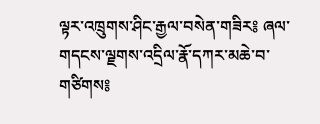ལྟར་འཁྲུགས་ཤིང་རྒྱལ་བསེན་གཟིར༔ ཞལ་གདངས་ལྗགས་འདྲིལ་རྣོ་དཀར་མཆེ་བ་གཙིགས༔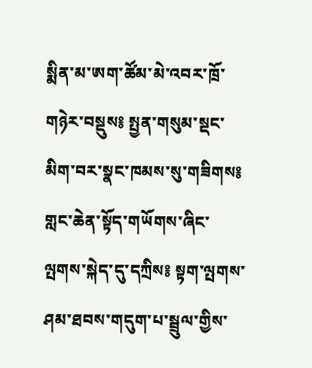སྨིན་མ་ཨག་ཚོམ་མེ་འབར་ཁྲོ་གཉེར་བསྡུས༔ སྤྱན་གསུམ་སྡང་མིག་བར་སྣང་ཁམས་སུ་གཟིགས༔ གླང་ཆེན་སྟོད་གཡོགས་ཞིང་ལྤགས་སྐེད་དུ་དཀྲིས༔ སྟག་ལྤགས་ཤམ་ཐབས་གདུག་པ་སྦྲུལ་གྱིས་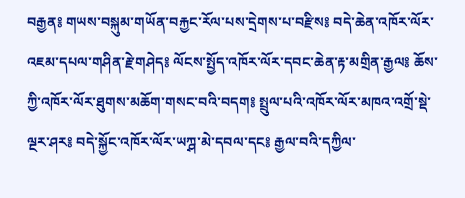བརྒྱན༔ གཡས་བསྐུམ་གཡོན་བརྐྱང་རོལ་པས་དྲེགས་པ་བརྫིས༔ བདེ་ཆེན་འཁོར་ལོར་འཇམ་དཔལ་གཤིན་རྗེ་གཤེད༔ ལོངས་སྤྱོད་འཁོར་ལོར་དབང་ཆེན་རྟ་མགྲིན་རྒྱལ༔ ཆོས་ཀྱི་འཁོར་ལོར་ཐུགས་མཆོག་གསང་བའི་བདག༔ སྤྲུལ་པའི་འཁོར་ལོར་མཁའ་འགྲོ་སྡེ་ལྔར་ཤར༔ བདེ་སྐྱོང་འཁོར་ལོར་ཡཀྴ་མེ་དབལ་དང༔ རྒྱལ་བའི་དཀྱིལ་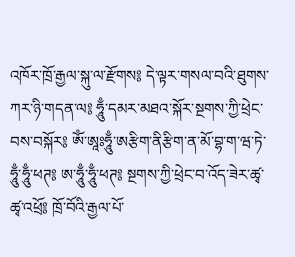འཁོར་ཁྲོ་རྒྱལ་སྐུ་ལ་རྫོགས༔ དེ་ལྟར་གསལ་བའི་ཐུགས་ཀར་ཉི་གདན་ལ༔ ཧཱུྃ་དམར་མཐའ་སྐོར་སྔགས་ཀྱི་ཕྲེང་བས་བསྐོར༔ ཨོཾ་ཨཱཿཧཱུྃ་ཨརྩིག་ནིརྩིག་ན་མོ་བྷ་ག་ཝ་ཏེ་ཧཱུྃ་ཧཱུྃ་ཕཊ༔ ཨ་ཧཱུྃ་ཧཱུྃ་ཕཊ༔ སྔགས་ཀྱི་ཕྲེང་བ་འོད་ཟེར་ཚྭ་ཚྭ་འཕྲོ༔ ཁྲོ་བོའི་རྒྱལ་པོ་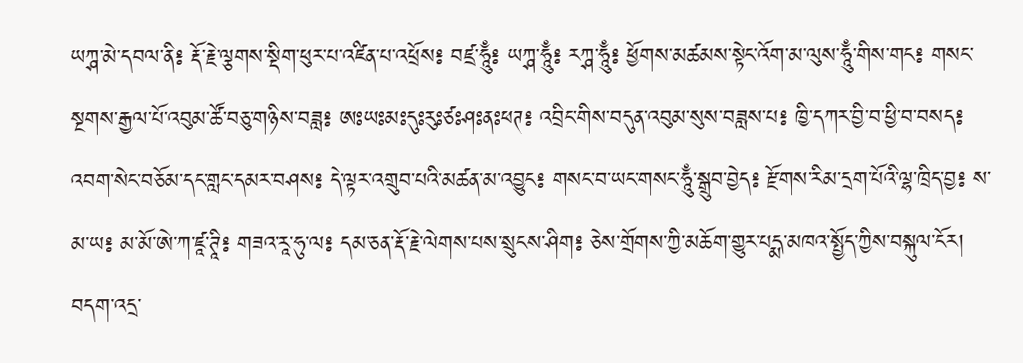ཡཀྴ་མེ་དབལ་ནི༔ རྡོ་རྗེ་ལྕགས་སྡིག་ཕུར་པ་འཛིན་པ་འཕྲོས༔ བཛྲ་ཧཱུྃ༔ ཡཀྴ་ཧཱུྃ༔ རཀྴ་ཧཱུྃ༔ ཕྱོགས་མཚམས་སྟེང་འོག་མ་ལུས་ཧཱུྃ་གིས་གང༔ གསང་སྔགས་རྒྱལ་པོ་འབུམ་ཚོ་བཅུ་གཉིས་བཟླ༔ ཨཿཡཿམཿདུཿརུཿཙཿཤཿནཿཕཊ༔ འབྲིང་གིས་བདུན་འབུམ་སུས་བཟླས་པ༔ ཁྱི་དཀར་བྱི་བ་ཕྱི་བ་བསད༔ འབག་སེང་བཅོམ་དང་གླང་དམར་བཤས༔ དེ་ལྟར་འགྲུབ་པའི་མཚན་མ་འབྱུང༔ གསང་བ་ཡང་གསང་ཧཱུྃ་སྒྲུབ་བྱེད༔ རྫོགས་རིམ་དྲག་པོའི་ལྷ་ཁྲིད་བྱ༔ ས་མ་ཡ༔ མ་མོ་ཨེ་ཀ་ཛཱ་ཊཱི༔ གཟའ་རཱ་ཧུ་ལ༔ དམ་ཅན་རྡོ་རྗེ་ལེགས་པས་སྲུངས་ཤིག༔ ཅེས་གྲོགས་ཀྱི་མཆོག་གྱུར་པདྨ་མཁའ་སྤྱོད་ཀྱིས་བསྐུལ་ངོར། བདག་འདྲ་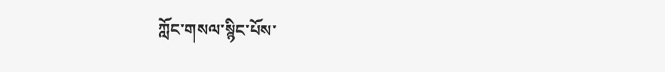ཀློང་གསལ་སྙིང་པོས་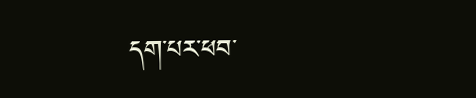དག་པར་ཕབ་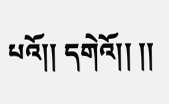པའོ།། དགེའོ།། །།